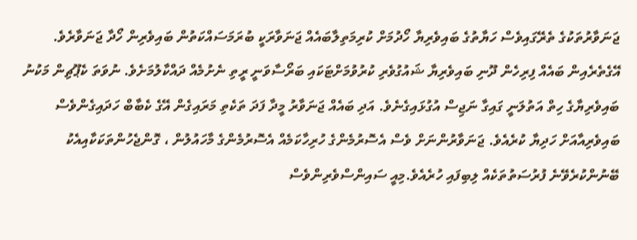ޖަނަވާރުތަކުގެ ތެރޭގައިވެސް ހަޔާތުގެ ބައިވެރިޔާ ހޯދުމަށް ކުރިމަތިލާބައެއް ޖަނަވާރަކީ ބުރަމަސައްކަތުން ބައިވެރިން ހޯދާ ޖަނަވާރެވެ.
އޭގެތެރެއިން ބައެއް ފިރިހެން ދޫނި ބައިވެރިޔާ ޝައުގުވެރި ކުރުވުމަށްޓަކައި ބަރޯސާވަނީ ރީތި ނެށުމެއް ދައްކާލުމަށެވެ. ނުވަތަ ކެޕޫޗިން މަކުނު ބައިވެރިޔާގެ ހިތް އަތުލަނީ ގައިގާ ނަޖިސް އުގުޅައިގެނެވެ. އަދި ބައެއް ޖަނަވާރު މީދާ ފަދަ ތަކެތި މަރައިގެން އޭގެ ކެބާބް ހަދައިގެންވެސް ބައިވެރިއާއަށް ހަދިޔާ ކުރެއެވެ. ޖަނަވާރުންނަށް ވެސް އެސޮރުމެންގެ ހުރިހާކަމެއް އެސޮރުމެންގެ މާހައުލުން ، ގޮންޖެހުންތަކަކާއިއެކު ބޭނުންކުރެވޭނެ ފުރުސަތުތަކެއް ލިބިފައި ހުރެއެވެ.މިއީ ސައިންސްވެރިންވެސް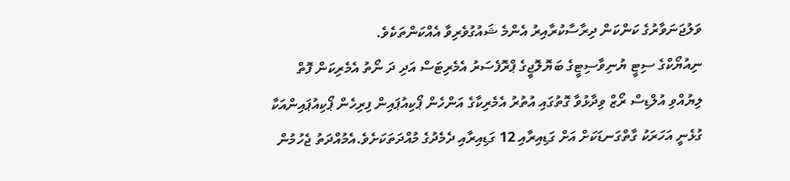ވަލުޖަނަވާރުގެ ކަންކަން ދިރާސާކުރާއިރު އެންމެ ޝައުގުވެރިވާ އެއްކަންތަކެވެ.
ނިއުޔޯކްގެ ސިޓީ ޔުނިވާސިޓީގެ ބަޔޮލޮޖީގެ ޕްރޮފެސަރު އެމެރިޓަސް އަދި ދަ ނޯތު އެމެރިކަން ފޮތް ލިޔުއްވި އުލްޑިސް ރޯޒް ވިދާޅުވާ ގޮތުގައި އުތުރު އެމެރިކާގެ އަންހެން ޕޯކިއުޕައިން ފިރިހެން ޕޯކިއުޕައިންއަކާ ގުޅެނީ އަހަރަކު ގާތްގަނޑަކަށް އަށް ގަޑިއިރާއި 12 ގަޑިއިރާއި ދެމެދުގެ މުއްދަތަކަށެވެ.އެމުއްދަތު ޖެހުމުން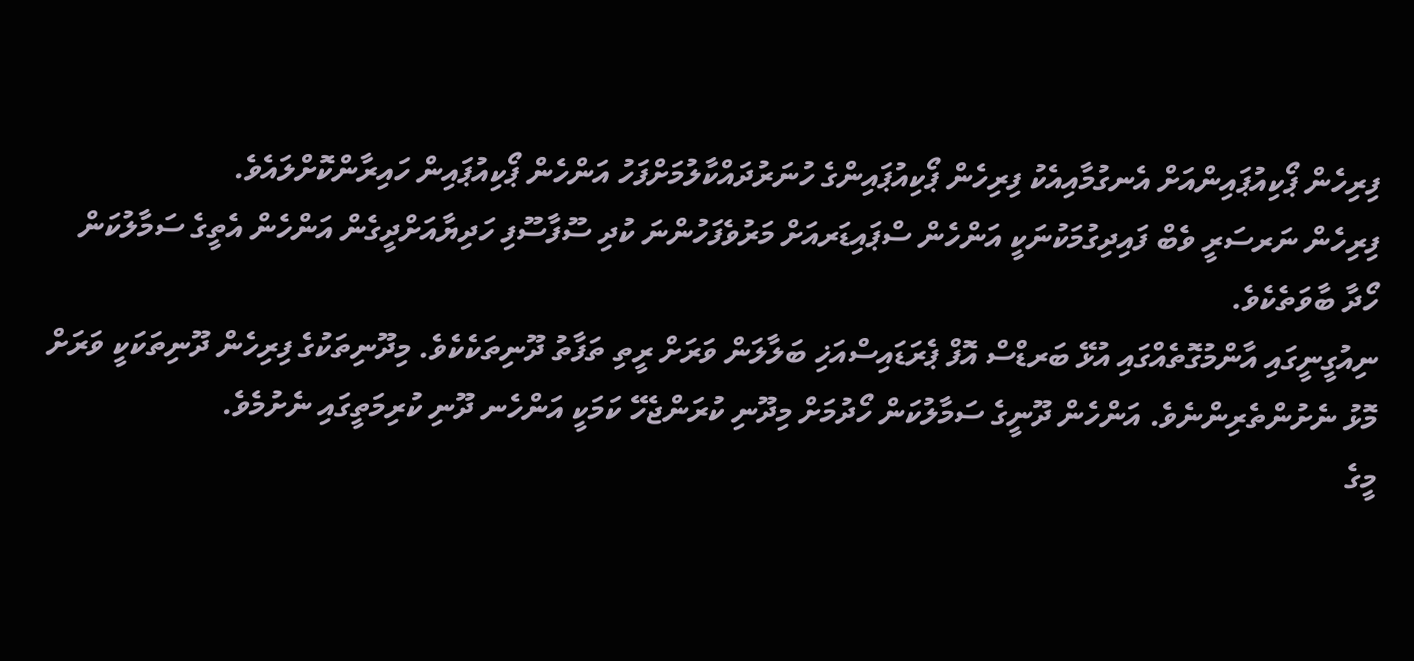ފިރިހެން ޕޯކިއުޕައިންއަށް އެނގުމާއިއެކު ފިރިހެން ޕޯކިއުޕައިންގެ ހުނަރުދައްކާލުމަށްފަހު އަންހެން ޕޯކިއުޕައިން ހައިރާންކޮށްލައެވެ.
ފިރިހެން ނަރސަރީ ވެބް ފައިދިގުމަކުނަކީ އަންހެން ސްޕައިޑަރއަށް މަރުވެފަހުންނަ ކުދި ސޫފާސޫފި ހަދިޔާއަށްދީގެން އަންހެން އެތީގެ ސަމާލުކަން ހޯދާ ބާވަތެކެވެ.
ނިއުގީނީގައި އާންމުގޮތެއްގައި އުޅޭ ބަރޑްސް އޮފް ޕެރަޑައިސްއަޚި ބަލާލަން ވަރަށް ރީތި ތަފާތު ދޫނިތަކެކެވެ. މިދޫނިތަކުގެ ފިރިހެން ދޫނިތަކަކީ ވަރަށް މޮޅު ނެށުންތެރިންނެވެ. އަންހެން ދޫނީގެ ސަމާލުކަން ހޯދުމަށް މިދޫނި ކުރަންޖެހޭ ކަމަކީ އަންހެނ ދޫނި ކުރިމަތީގައި ނެށުމެވެ.
މީގެ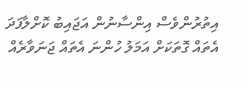އިތުރުންވެސް އިންސާނުން އަޖައިބު ކޮށްލާފަދަ އެތައް ގޮތަކަށް އަމަލު ހުންނަ އެތައް ޖަނަވާރެއް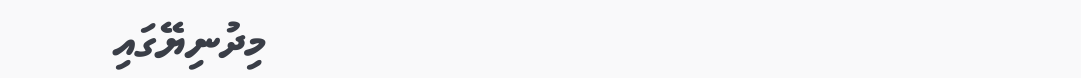މިދުނިޔޭގައި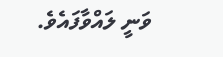ވަނީ ލައްވާފައެވެ.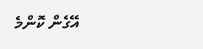އޭގެން ކޮންމެ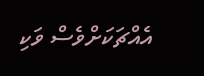އެއްޗަކަށްވެސް ވަކި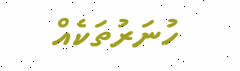ހުނަރުތަކެއް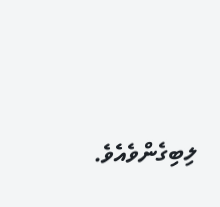ލިބިގެންވެއެވެ.